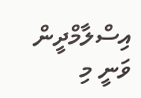އިސްލާމްދީން ވަނީ މި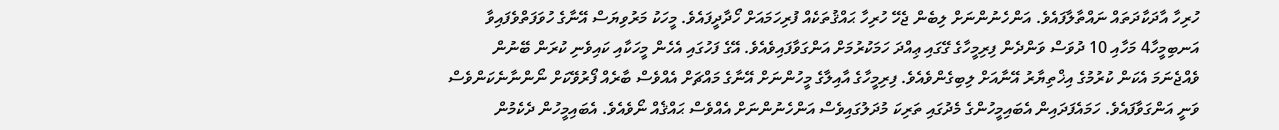ހުރިހާ އާދަކާދަތައް ނައްތާލާފައެވެ. އަންހެނުންނަށް ލިބެން ޖެހޭ ހުރިހާ ޙައްޤުތަކެއް ފުރިހަމައަށް ހޯދާދީފައެވެ. މީހަކު މަރުވިޔަސް އޭނާގެ ހުވަފަތްވެފައިވާ އަނބިމީހާ4 މަހާއި 10 ދުވަސް ވަންދެން ފިރިމީހާގެ ގޭގައި ޢިއްދަ ހަމަކުރުމަށް އަންގަވާފައިވެއެވެ. އޭގެ ފަހުގައި އެހެން މީހަކާއި ކައިވެނި ކުރަން ބޭނުން ވެއްޖެނަމަ އެކަން ކުރުމުގެ އިޚްތިޔާރު އޭނާއަށް ލިބިގެންވެއެވެ. ފިރިމީހާގެ އާއިލާގެ މީހުންނަށް އޭނާގެ މައްޗަށް އެއްވެސް ބާރެއް ފޯރުވޭކަށް ނޯންނާނެކަންވެސް ވަނީ އަންގަވާފައެވެ. ހަމައެފަދައިން އެބައިމީހުންގެ މެދުގައި ތަރިކަ މުދަލުގައިވެސް އަންހެނުންނަށް އެއްވެސް ޙައްޤެއް ނޯވެއެވެ. އެބައިމީހުން ދެކެމުން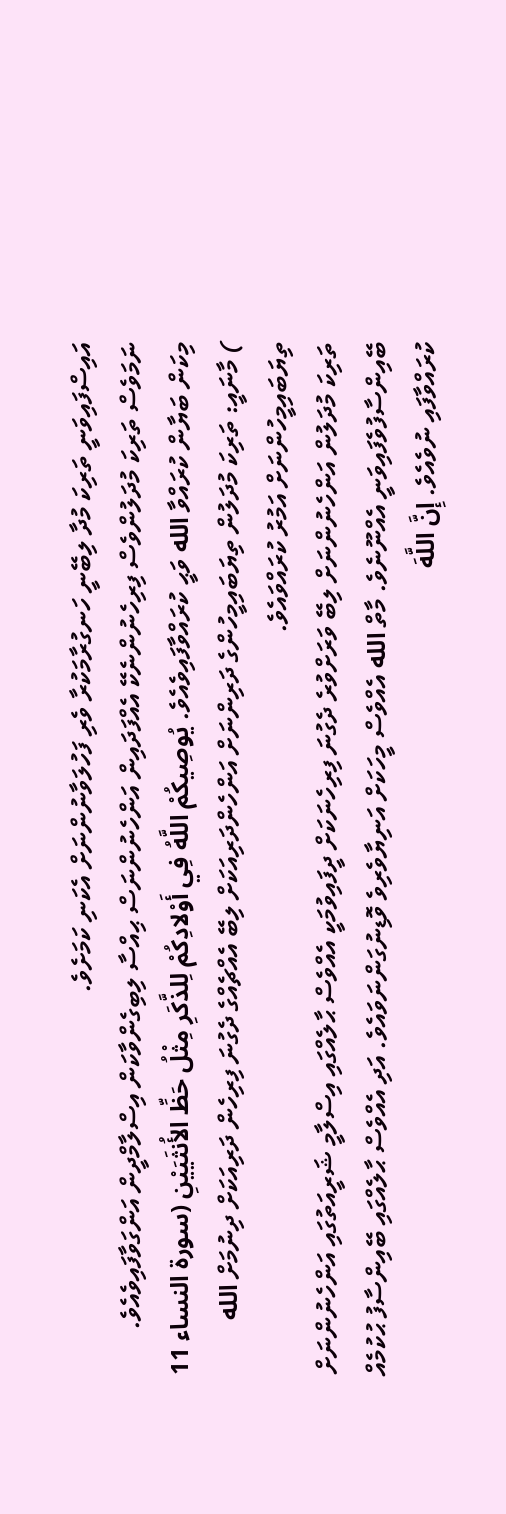އައިސްފައިވަނީ ތަރިކަ މުދާ ލިބޭނީ ހަނގުރާމަކުރާ ވެރި ފަހުލަވާނުންނަށް އެކަނި ކަމަށެވެ.
ނަމަވެސް ތަރިކަ މުދަލުންވެސް ފިރިހެނުންނެކޭ އެއްފަދައިން އަންހެނުންނަސް ޙިއްސާ ލިބިގެންވާކަން އިސްލާމްދީން އަންގަވާފައިވެއެވެ. މިކަން ބަޔާން ކުރައްވާ الله ވަޙީ ކުރައްވާފައިވެއެވެ. يُوصِيكُمْ اللَّهُ فِي أَوْلادِكُمْ لِلذَّكَرِ مِثْلُ حَظِّ الأُنثَيَيْنِ (سورة النساء 11 ) މާނައީ: ތަރިކަ މުދަލުން ތިޔަބައިމީހުންގެ ދަރިންނަށް އަންހެންދަރިއަކަށް ލިބޭ އެއްޗެއްގެ ދެގުނަ ފިރިހެން ދަރިއަކަށް ދިނުމަށް الله ތިޔަބައިމީހުންނަށް އަމުރު ކުރައްވައެވެ.
ތަރިކަ މުދަލުން އަންހެނުންނަށް ލިބޭ ވަރަށްވުރެ ދެގުނަ ފިރިހެނަކަށް ދީފައިވުމަކީ އެއްވެސް ޙާލެއްގައި އިސްލާމީ ޝަރީއަތުގައި އަންހެނުންނަށް ބޭއިންސާފުވެފައިވަނީ އެއްނޫނެވެ. މާތް الله އެއްވެސް މީހަކަށް އަނިޔާވެރިވެ ވޮޑިނުގަންނަވައެވެ. އަދި އެއްވެސް ޙާލެއްގައި ބޭއިންސާފު ޙުކުމެއް ކުރައްވާފައި ނުވެއެވެ. إِنَّ اللَّهَ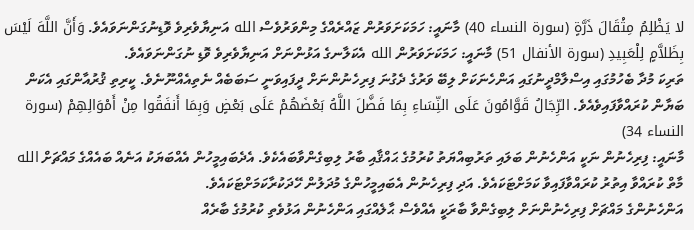لا يَظْلِمُ مِثْقَالَ ذَرَّةٍ (سورة النساء 40) މާނައީ: ހަމަކަށަވަރުން ޒައްރެއްގެ މިންވަރުވެސް الله އަނިޔާވެރިވެ ވޮޑިނުގަންނަވައެވެ. وَأَنَّ اللَّهَ لَيْسَ بِظَلاَّمٍ لِلْعَبِيدِ (سورة الأنفال 51) މާނައީ: ހަމަކަށަވަރުން الله އެކަލާނގެ އަޅުންނަށް އަނިޔާވެރިވެ ވޮޑި ނުގަންނަވައެވެ.
ތަރިކަ މުދާ ބެހުމުގައި އިސްލާމްދީނުގައި އަންހެނަކަށް ލިބޭ ވަރުގެ ދެގުނަ ފިރިހެނުންނަށް ދީފައިވަނީ ސަބަބެއް ނެތިއެއްނޫނެވެ. ކީރިތި ޤުރުއާންގައި އެކަން ބަޔާން ކުރައްވާފައިވެއެވެ. الرِّجَالُ قَوَّامُونَ عَلَى النِّسَاءِ بِمَا فَضَّلَ اللَّهُ بَعْضَهُمْ عَلَى بَعْضٍ وَبِمَا أَنفَقُوا مِنْ أَمْوَالِهِمْ (سورة النساء 34)
މާނައީ: ފިރިހެނުން ނަކީ އަންހެނުން ބަލައި ތަރުބިއްޔަތު ކުރުމުގެ ޙައްޤާއި ބާރު ލިބިގެންވާބައެކެވެ. އެދެބައިމީހުން އެއްބަޔަކު އަނެއް ބައެއްގެ މައްޗަށް الله މާތް ކުރައްވާ އިތުރު ކުރައްވާފައިވާ ކަމަށްޓަކައެވެ. އަދި ފިރިހެނުން އެބައިމީހުންގެ މުދަލުން ހޭދަކުރާކަމަށްޓަކައެވެ.
އަންހެނުންގެ މައްޗަށް ފިރިހެނުންނަށް ލިބިގެންވާ ބާރަކީ އެއްވެސް ޙާލެއްގައި އަންހެނުން އަޅުވެތި ކުރުމުގެ ބާރެއް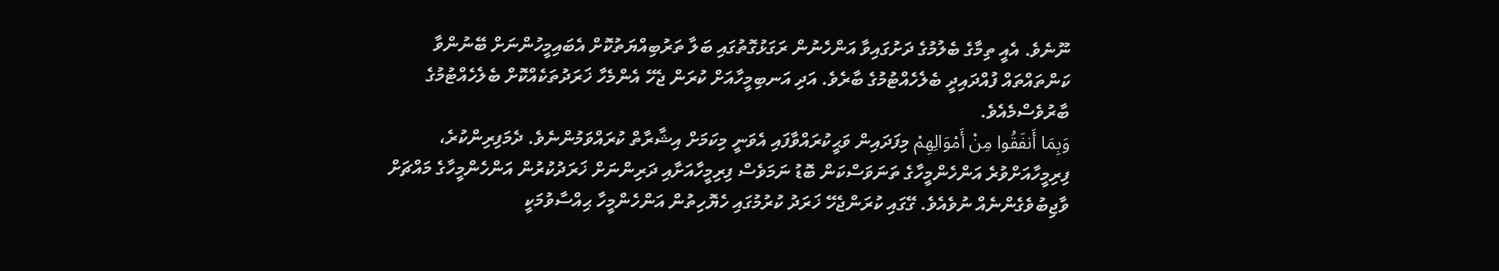ނޫނެވެ. އެއީ ތިމާގެ ބެލުމުގެ ދަށުގައިވާ އަންހެނުން ރަގަޅުގޮތުގައި ބަލާ ތަރުބިއްޔަތުކޮށް އެބައިމީހުންނަށް ބޭނުންވާ ކަންތައްތައް ފުއްދައިދީ ބެލެހެއްޓުމުގެ ބާރެވެ. އަދި އަނބިމީހާއަށް ކުރަން ޖެހޭ އެންމެހާ ޚަރަދުތަކެއްކޮށް ބެލެހެއްޓުމުގެ ބާރުވެސްމެއެވެ.
وَبِمَا أَنفَقُوا مِنْ أَمْوَالِهِمْ މިފަދައިން ވަޙީކުރައްވާފައި އެވަނީ މިކަމަށް އިޝާރާތް ކުރައްވަމުންނެވެ. ދެމަފިރިންކުރެ، ފިރިމީހާއަށްވުރެ އަންހެންމީހާގެ ތަނަވަސްކަން ބޮޑު ނަމަވެސް ފިރިމީހާއަށާއި ދަރިންނަށް ޚަރަދުކުރުން އަންހެންމީހާގެ މައްޗަށް ވާޖިބުވެގެންނެއް ނުވެއެވެ. ގޭގައި ކުރަންޖެހޭ ޚަރަދު ކުރުމުގައި ހެޔޮހިތުން އަންހެންމީހާ ޙިއްސާވުމަކީ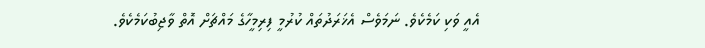އެއީ ވަކި ކަމެކެވެ. ނަމަވެސް އެޚަރަދުތައް ކުރުމީ ފިރިމީހާގެ މައްޗަށް އޮތް ވާޖިބުކަމެކެވެ.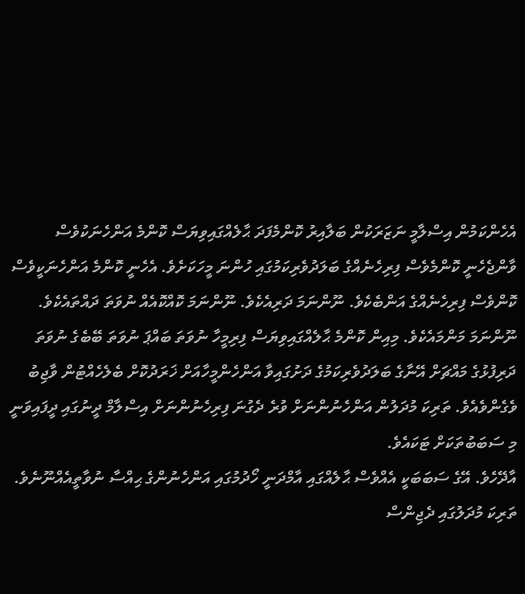އެހެންކަމުން އިސްލާމީ ނަޒަރަކުން ބަލާއިރު ކޮންމެފަދަ ޙާލެއްގައިވިޔަސް ކޮންމެ އަންހެނަކުވެސް ވާންޖެހެނީ ކޮންމެވެސް ފިރިހެނެއްގެ ބަލަދުވެރިކަމުގައި ހުންނަ މީހަކަށެވެ. އެހެނީ ކޮންމެ އަންހެނަކީވެސް ކޮންވެސް ފިރިހެނެއްގެ އަންބެކެވެ. ނޫންނަމަ ދަރިއެކެވެ. ނޫންނަމަ ކޮއްކޮއެއް ނުވަތަ ދައްތައެކެވެ. ނޫންނަމަ މަންމައެކެވެ. މިއިން ކޮންމެ ޙާލެއްގައިވިޔަސް ފިރިމީހާ ނުވަތަ ބައްޕަ ނުވަތަ ބޭބެގެ ނުވަތަ ދަރިފުޅުގެ މައްޗަށް އޭނާގެ ބަލަދުވެރިކަމުގެ ދަށުގައިވާ އަންހެންމީހާއަށް ޚަރަދުކޮށް ބެލެހެއްޓުން ވާޖިބު ވެގެންވެއެވެ. ތަރިކަ މުދަލުން އަންހެނުންނަށް ވުރެ ދެގުނަ ފިރިހެނުންނަށް އިސްލާމް ދީނުގައި ދީފައިވަނީ މި ސަބަބުތަކަށް ޓަކައެވެ.
އާދޭހެވެ. އޭގެ ސަބަބަކީ އެއްވެސް ޙާލެއްގައި އާމްދަނީ ހޯދުމުގައި އަންހެނުންގެ ޙިއްސާ ނުވާތީއެއްނޫނެވެ. ތަރިކަ މުދަލުގައި ދެޖިންސް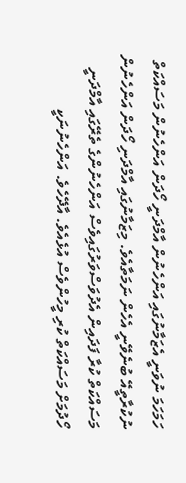ހަމަހަމަ ނުވަނީ އެޒަމާނުގައި އަންހެނުން އާމްދަނީ ހޯދަން އަންހެނުން މަސައްކަތް ނުކުރާތީއޭ ބުނެވޭނީ އެހެން ނަމަތާއެވެ. މިޒަމާނުގައި އާމްދަނި ހޯދަން އަންހެނުން މަސައްކަތް ކުރާ ފަދައިން އެދުވަސްވަރުގައިވެސް އަންހެނުންގެ ތެރޭގައި އާމްދަނީ ހޯދުމަށް މަސައްކަތް ކުރި މީހުންވެސް އުޅެއެވެ. އާދޭހެވެ. އަންހެނުނަކީ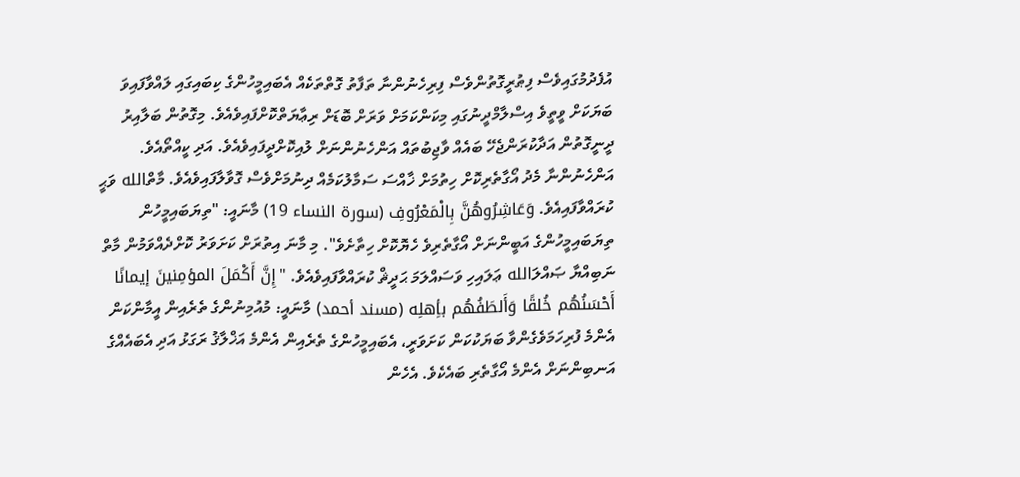އުފެދުމުގައިވެސް ފިޠުރީގޮތުންވެސް ފިރިހެނުންނާ ތަފާތު ގޮތްތަކެއް އެބައިމީހުންގެ ކިބައިގައި ލައްވާފައިވަ ބަޔަކަށް ވީތީވެ އިސްލާމްދީނުގައި މިކަންކަމަށް ވަރަށް ބޮޑަށް ރިޢާޔަތްކޮށްފައިވެއެވެ. މިގޮތުން ބަލާއިރު ދީނީގޮތުން އަދާކުރަންޖެހޭ ބައެއް ވާޖިބުތައް އަންހެނުންނަށް ލުއިކޮށްދީފައިވެއެވެ. އަދި ކީއްތޯއެވެ. އަންހެނުންނާ މެދު އޯގާތެރިކޮށް ހިތުމަށް ޚާއްސަ ސަމާލުކަމެއް ދިނުމަށްވެސް ގޮވާލާފައިވެއެވެ. މާތްالله ވަޙީ ކުރައްވާފައިއެވެ. وَعَاشِرُوهُنَّ بِالْمَعْرُوفِ (سورة النساء 19) މާނައީ: "ތިޔަބައިމީހުން ތިޔަބައިމީހުންގެ އަބީންނަށް އޯގާތެރިވެ ހެޔޮކޮށް ހިތާށެވެ". މި މާނަ އިތުރަށް ކަށަވަރު ކޮށްދެއްވަމުން މާތް ނަބިއްޔާ ޞައްލަالله ޢަލައިހި ވަސައްލަމަ ޙަދީޘް ކުރައްވާފައިވެއެވެ. "إِنَّ أَكْمَلَ المؤمِنينَ إيمانًا أَحْسَنُهُم خُلقًا وَأَلطَفُهُم بأِهلِه (مسند أحمد) މާނައީ: މުއުމިނުންގެ ތެރެއިން އީމާންކަން އެންމެ ފުރިހަމަވެގެންވާ ބަޔަކުކަން ކަށަވަރީ، އެބައިމީހުންގެ ތެރެއިން އެންމެ އަޚްލާޤު ރަގަޅު އަދި އެބައެއްގެ އަނބިންނަށް އެންމެ އޯގާތެރި ބައެކެވެ. އެހެން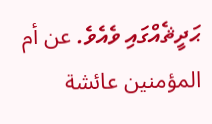ޙަދީޘެއްގައި ވެއެވެ. عن أم المؤمنين عائشة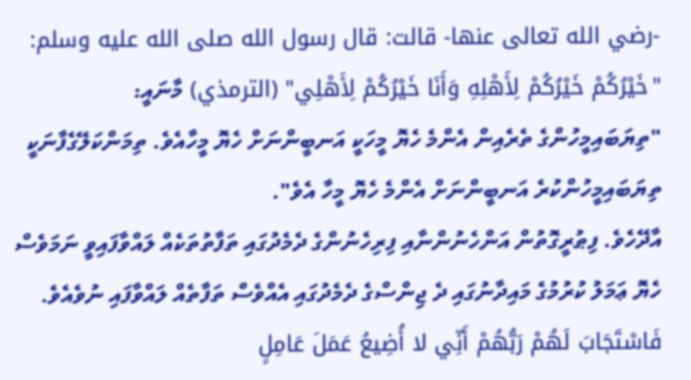-رضي الله تعالى عنها- قالت: قال رسول الله صلى الله عليه وسلم: "خَيْرُكُمْ خَيْرُكُمْ لِأَهْلِهِ وَأَنَا خَيْرُكُمْ لِأَهْلِي" (الترمذي) މާނައީ: "ތިޔަބައިމީހުންގެ ތެރެއިން އެންމެ ހެޔޮ މީހަކީ އަނބީންނަށް ހެޔޮ މީހާއެވެ. ތިމަންކަލޭގެފާނަކީ ތިޔަބައިމީހުންކުރެ އަނބީންނަށް އެންމެ ހެޔޮ މީހާ އެވެ".
އާދޭހެވެ. ފިޠުރީގޮތުން އަންހެނުންނާއި ފިރިހެނުންގެ ދެމެދުގައި ތަފާތުތަކެއް ލައްވާފައިވީ ނަމަވެސް ހެޔޮ ޢަމަލު ކުރުމުގެ މައިދާނުގައި ދެ ޖިންސްގެ ދެމެދުގައި އެއްވެސް ތަފާތެއް ލައްވާފައި ނުވެއެވެ. فَاسْتَجَابَ لَهُمْ رَبُّهُمْ أَنِّي لا أُضِيعُ عَمَلَ عَامِلٍ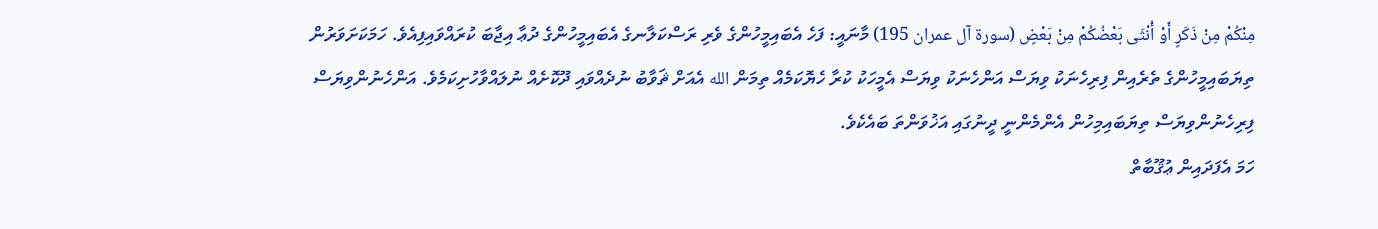مِنْكُمْ مِنْ ذَكَرٍ أَوْ أُنْثَى بَعْضُكُمْ مِنْ بَعْضٍ (سورة آل عمران 195) މާނައީ: ފަހެ އެބައިމީހުންގެ ވެރި ރަސްކަލާނގެ އެބައިމީހުންގެ ދުޢާ އިޖާބަ ކުރައްވައިފިއެވެ. ހަމަކަށަވަރުން ތިޔަބައިމީހުންގެ ތެރެއިން ފިރިހެނަކު ވިޔަސް އަންހެނަކު ވިޔަސް އެމީހަކު ކުރާ ހެޔޮކަމެއް ތިމަން الله އެއަށް ޘަވާބު ނުދެއްވައި ދޫކޮށެއް ނުލައްވާހުށިކަމެވެ. އަންހެނުންވިޔަސް ފިރިހެނުންވިޔަސް ތިޔަބައިމިހުން އެންމެންނީ ދީނުގައި އަޚުވަންތަ ބައެކެވެ.
ހަމަ އެފަދައިން ޢުޤޫބާތް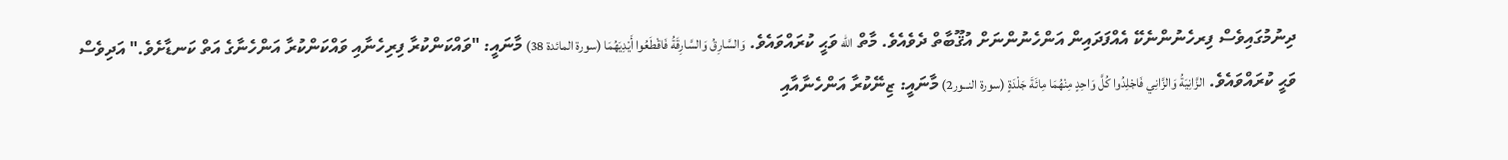ދިނުމުގައިވެސް ފިރހެނުންނެކޭ އެއްފަދައިން އަންހެނުންނަށް އުޤޫބާތް ދެވެއެވެ. މާތް الله ވަޙީ ކުރައްވައެވެ. وَالسَّارِقُ وَالسَّارِقَةُ فَاقْطَعُوا أَيْدِيَهُمَا (سورة المائدة 38) މާނައީ: "ވައްކަންކުރާ ފިރިހެނާއި ވައްކަންކުރާ އަންހެނާގެ އަތް ކަނޑާށެވެ." އަދިވެސް ވަޙީ ކުރައްވައެވެ. الزَّانِيَةُ وَالزَّانِي فَاجْلِدُوا كُلَّ وَاحِدٍ مِنْهُمَا مِائَةَ جَلْدَةٍ (سورة النــور2) މާނައީ: ޒިނޭކުރާ އަންހެނާއާއި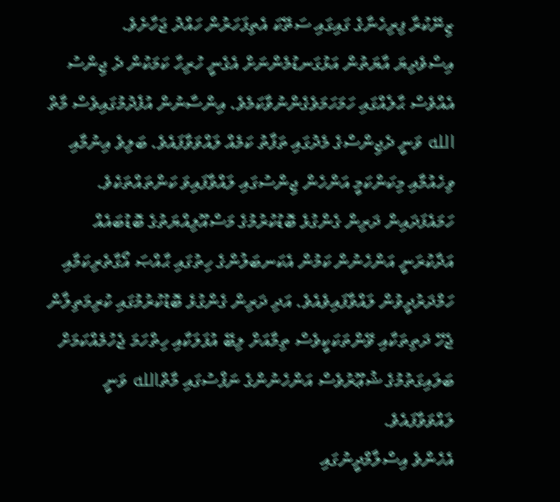ޒިނޭކުރާ ފިރިހެނާގެ ގައިގައި ސަތޭކަ އެތިފަހަރުން ހައްދު ޖަހާށެވެ.
އިސްވެދިޔަ އާޔަތުން އަޅުގަނޑުމެންނަށް އެގެނީ ހުރިހާ ކަމަކުން ދެ ޖިންސު އެއްވެސް ޙާލެއްގައި ހަމަހަމަވެގެންނުވާކަމެވެ. އިންސާނުން އުފެދުމުގައިވެސް މާތް الله ވަނީ ދެޖިންސްގެ މެދުގައި ތަފާތު ކަމެއް ލައްވަވާފައެވެ. ބަލިވެ އިނުމާއި ވިހެއުމާއި މިކަންކަމީ އަންހެން ޖިންސުގައި ލައްވާފައިވަ ކަންތައްތަކެވެ. ހަމައެފަދައިން ދަރިން ގެންގުޅެ ބޮޑުކުރުމުގެ މަސްއޫލިއްޔަތުގެ ބޮޑުބައެއް އަދާކުރަނީ އަންހެނުން ކަމުން އެކަނބަލުންގެ ހިތުގައި ޙާއްޞަ އޯގާތެރިކަމާއި ހަމްދަރުދީވުން ލައްވާފައިވެއެވެ. އަދި ދަރިން ގެންގުޅެ ބޮޑުކުރުމުގައި ކުރިމަތިލާން ޖެހޭ ދަތިތަކާއި ވޭންތަކަކީވެސް ތިމާއަށް ލިބޭ އުފަލަކާއި ހިތްހަމަ ޖެހުމެއްކަމަށް ބަލައިގަތުމުގެ ޝުޢޫރުވެސް އަންހެނުންގެ ނަފްސުގައި މާތްالله ވަނީ ލައްވަވާފައެވެ.
އެހެންވެ އިސްލާމްދީނުގައި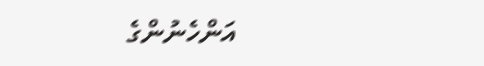އަންހެނުންގެ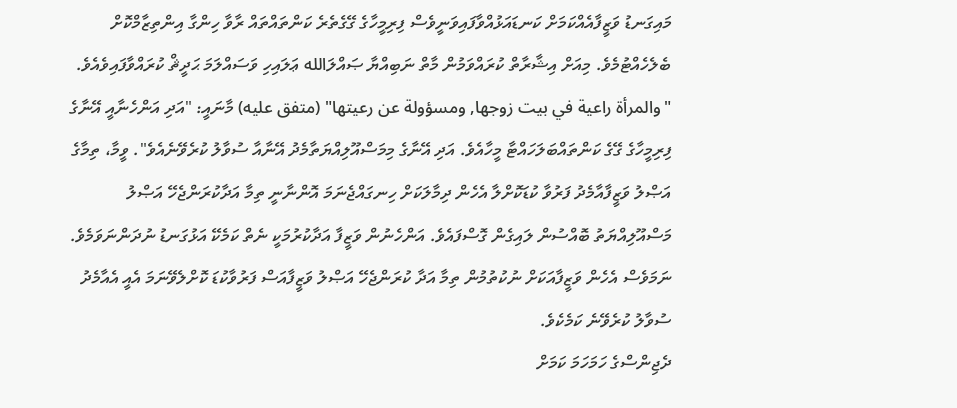މައިގަނޑު ވަޒީފާއެއްކަމަށް ކަނޑައަޅުއްވާފައިވަނީވެސް ފިރިމީހާގެ ގޭގެތެރެ ކަންތައްތައް ރާވާ ހިންގާ އިންތިޒާމްކޮށް ބެލެހެއްޓުމެވެ. މިއަށް އިޝާރާތް ކުރައްވަމުން މާތް ނަބިއްޔާ ޞައްލަالله ޢަލައިހި ވަސައްލަމަ ޙަދީޘް ކުރައްވާފައިވެއެވެ. "والمرأة راعية في بيت زوجها, ومسؤولة عن رعيتها" (متفق عليه) މާނައީ: "އަދި އަންހެނާއީ އޭނާގެ ފިރިމީހާގެ ގޭގެ ކަންތައްބަލަހައްޓާ މީހާއެވެ. އަދި އޭނާގެ މިމަސްއޫލިއްޔަތާމެދު އޭނާއާ ސުވާލު ކުރެވޭނެއެވެ". ވީމާ، ތިމާގެ އަޞްލު ވަޒީފާއާމެދު ފަރުވާ ކުޑަކޮށްލާ އެހެން ދިމާލަކަށް ހިނގައްޖެނަމަ އޮންނާނީ ތިމާ އަދާކުރަންޖެހޭ އަޞްލު މަސްއޫލިއްޔަތު ބޮއްސުން ލައިގެން ގޮސްފައެވެ. އަންހެނުން ވަޒީފާ އަދާކުރުމަކީ ނެތް ކަމެކޭ އަޅުގަނޑު ނުދަންނަވަމެވެ. ނަމަވެސް އެހެން ވަޒީފާއަކަށް ނުކުތުމުން ތިމާ އަދާ ކުރަންޖެހޭ އަޞްލު ވަޒީފާއަސް ފަރުވާކުޑަ ކޮށްލެވޭނަމަ އެއީ އެއާމެދު ސުވާލު ކުރެވޭނެ ކަމެކެވެ.
ދެޖިންސްގެ ހަމަހަމަ ކަމަށް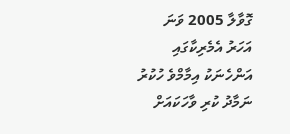ގޮވާލާ 2005 ވަނަ އަހަރު އެމެރިކާގައި އަންހެނަކު އިމާމްވެ ހުކުރު ނަމާދު ކުރި ވާހަކައަށް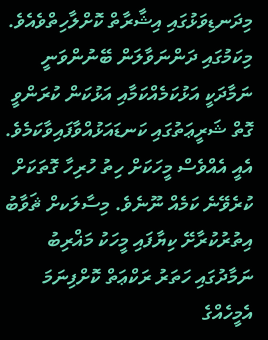މިދަނޑިވަޅުގައި އިޝާރާތް ކޮށްލާހިތްވެއެވެ. މިކަމުގައި ދަންނަވާލަން ބޭނުންވަނީ ނަމާދަކީ އަޅުކަމެއްކަމާއި އަޅުކަން ކުރަންވީ ގޮތް ޝަރީޢަތުގައި ކަނޑައަޅުއްވާފައިވާކަމެވެ. އެއީ އެއްވެސް މީހަކަށް ހިތު ހުރިހާ ގޮތަކަށް ކުރެވޭނެ ކަމެއް ނޫނެވެ. މިސާލަކށް ޘަވާބު އިތުރުކުރާށޭ ކިޔާފައި މީހަކު މަޣްރިބު ނަމާދުގައި ހަތަރު ރަކްޢަތް ކޮށްފިނަމަ އެމީހެއްގެ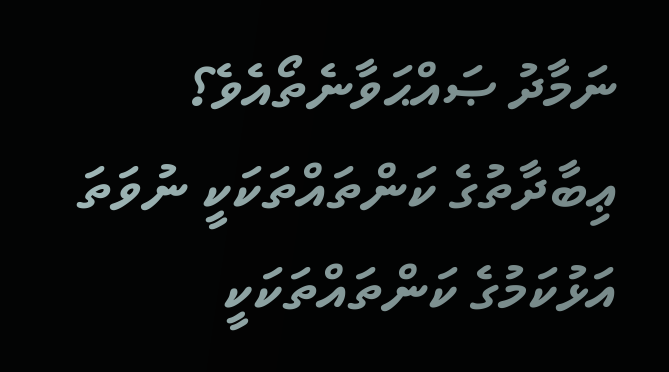ނަމާދު ޞައްޙަވާނެތޯއެވެ؟ ޢިބާދާތުގެ ކަންތައްތަކަކީ ނުވަތަ އަޅުކަމުގެ ކަންތައްތަކަކީ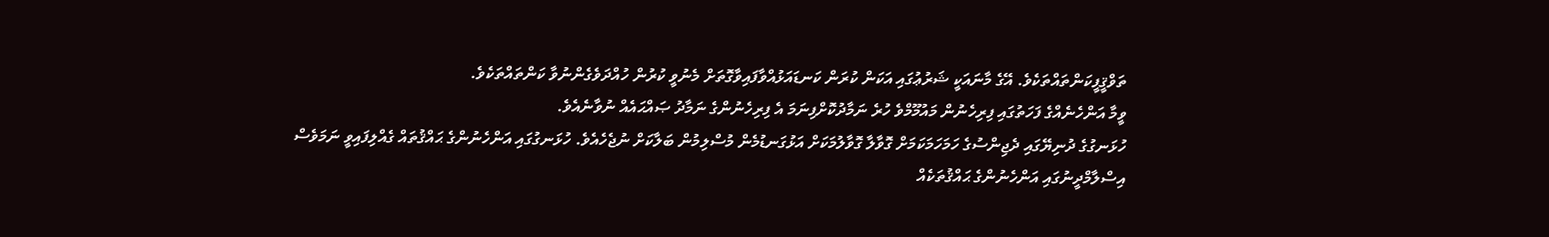ތަވްޤީފީކަންތައްތަކެވެ. އޭގެ މާނައަކީ ޝަރުޢުގައި އަކަން ކުރަން ކަނޑައަޅުއްވާފައިވާގޮތަށް މެނުވީ ކުރުން ހުއްދަވެގެންނުވާ ކަންތައްތަކެވެ.
ވީމާ އަންހެނެއްގެ ފަހަތުގައި ފިރިހެނުން މައުމޫމްވެ ހުރެ ނަމާދުކޮށްފިނަމަ އެ ފިރިހެނުންގެ ނަމާދު ޞައްޙައެއް ނުވާނެއެވެ.
ހުޅަނގުގެ ދުނިޔޭގައި ދެޖިންސުގެ ހަމަހަމަކަމަށް ގޮވާލާ ގޮވާލުމަކަށް އަޅުގަނޑުމެން މުސްލިމުން ބަލާކަށް ނުޖެހެއެވެ. ހުޅަނގުގައި އަންހެނުންގެ ޙައްޤުތައް ގެއްލިފައިވީ ނަމަވެސް އިސްލާމްދީނުގައި އަންހެނުންގެ ޙައްޤުތަކެއް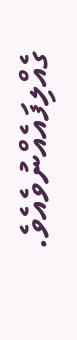ގެއްލިފައެއްނުވެއެވެ.